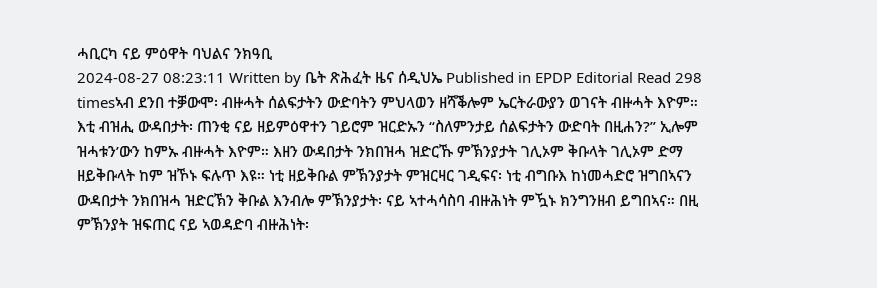ሓቢርካ ናይ ምዕዋት ባህልና ንክዓቢ
2024-08-27 08:23:11 Written by ቤት ጽሕፈት ዜና ሰዲህኤ Published in EPDP Editorial Read 298 timesኣብ ደንበ ተቓውሞ፡ ብዙሓት ሰልፍታትን ውድባትን ምህላወን ዘሻቕሎም ኤርትራውያን ወገናት ብዙሓት እዮም። እቲ ብዝሒ ውዳበታት፡ ጠንቂ ናይ ዘይምዕዋተን ገይሮም ዝርድኡን “ስለምንታይ ሰልፍታትን ውድባት በዚሐን?” ኢሎም ዝሓቱን’ውን ከምኡ ብዙሓት እዮም። እዘን ውዳበታት ንክበዝሓ ዝድርኹ ምኽንያታት ገሊኦም ቅቡላት ገሊኦም ድማ ዘይቅቡላት ከም ዝኾኑ ፍሉጥ እዩ። ነቲ ዘይቅቡል ምኽንያታት ምዝርዛር ገዲፍና፡ ነቲ ብግቡእ ከነመሓድሮ ዝግበኣናን ውዳበታት ንክበዝሓ ዝድርኽን ቅቡል እንብሎ ምኽንያታት፡ ናይ ኣተሓሳስባ ብዙሕነት ምዃኑ ክንግንዘብ ይግበኣና። በዚ ምኽንያት ዝፍጠር ናይ ኣወዳድባ ብዙሕነት፡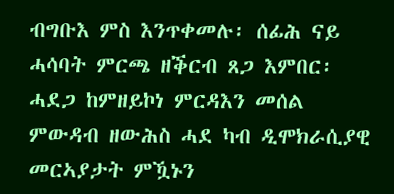ብግቡእ ምስ እንጥቀመሉ፡ ሰፊሕ ናይ ሓሳባት ምርጫ ዘቕርብ ጸጋ እምበር፡ ሓደጋ ከምዘይኮነ ምርዳእን መሰል ምውዳብ ዘውሕስ ሓደ ካብ ዲሞክራሲያዊ መርኣያታት ምዃኑን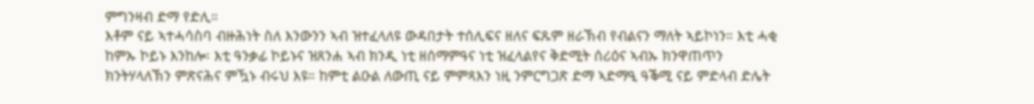ምግንዛብ ድማ የድሊ።
እቶም ናይ ኣተሓሳስባ ብዙሕነት ስለ እንውንን ኣብ ዝተፈላለዩ ውዳበታት ተሰሊፍና ዘለና ፍጹም ዘራኽብ የብልናን ማለት ኣይኮነን። እቲ ሓቂ ከምኡ ኮይኑ እንከሎ፡ እቲ ዓንቃፊ ኮይኑና ዝጸንሐ ኣብ ክንዲ ነቲ ዘሰማምዓና ነቲ ዝፈላልየና ቅድሚት ሰሪዕና ኣብኡ ክንዋጠጥን ክንትሃላለኽን ምጽናሕና ምዃኑ ብሩህ እዩ። ከምቲ ልዑል ለውጢ ናይ ምምጻእን ነዚ ንምርግጋጽ ድማ ኣድማዒ ዓቕሚ ናይ ምድላብ ድሌት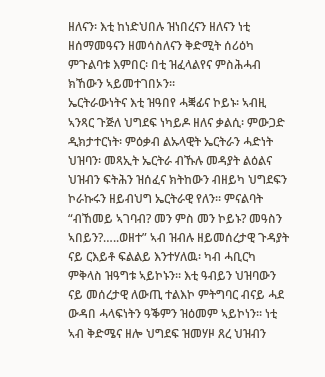ዘለናን፡ እቲ ከነድህበሉ ዝነበረናን ዘለናን ነቲ ዘሰማመዓናን ዘመሳስለናን ቅድሚት ሰሪዕካ ምጉልባቱ እምበር፡ በቲ ዝፈላልየና ምስሕሓብ ክኸውን ኣይመተገበኦን።
ኤርትራውነትና እቲ ዝዓበየ ሓቛፊና ኮይኑ፡ ኣብዚ ኣንጻር ጉጅለ ህግደፍ ነካይዶ ዘለና ቃልሲ፡ ምውጋድ ዲክታተርነት፡ ምዕቃብ ልኡላዊት ኤርትራን ሓድነት ህዝባን፡ መጻኢት ኤርትራ ብኹሉ መዳያት ልዕልና ህዝብን ፍትሕን ዝሰፈና ክትከውን ብዘይካ ህግደፍን ኮራኩሩን ዘይብህግ ኤርትራዊ የለን። ምናልባት “ብኸመይ ኣገባብ? መን ምስ መን ኮይኑ? መዓስን ኣበይን?…..ወዘተ” ኣብ ዝብሉ ዘይመሰረታዊ ጉዳያት ናይ ርእይቶ ፍልልይ እንተሃለዉ፡ ካብ ሓቢርካ ምቅላስ ዝዓግቱ ኣይኮኑን። እቲ ዓብይን ህዝባውን ናይ መሰረታዊ ለውጢ ተልእኮ ምትግባር ብናይ ሓደ ውዳበ ሓላፍነትን ዓቕምን ዝዕመም ኣይኮነን። ነቲ ኣብ ቅድሜና ዘሎ ህግደፍ ዝመሃዞ ጸረ ህዝብን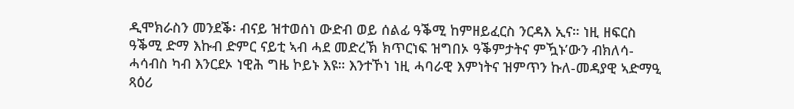ዲሞክራስን መንደቕ፡ ብናይ ዝተወሰነ ውድብ ወይ ሰልፊ ዓቕሚ ከምዘይፈርስ ንርዳእ ኢና። ነዚ ዘፍርስ ዓቕሚ ድማ እኩብ ድምር ናይቲ ኣብ ሓደ መድረኽ ክጥርነፍ ዝግበኦ ዓቕምታትና ምዃኑ’ውን ብክለሳ-ሓሳብስ ካብ እንርደኦ ነዊሕ ግዜ ኮይኑ እዩ። እንተኾነ ነዚ ሓባራዊ እምነትና ዝምጥን ኩለ-መዳያዊ ኣድማዒ ጻዕሪ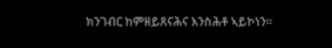ክንገብር ከምዘይጸናሕና እንስሕቶ ኣይኮነን።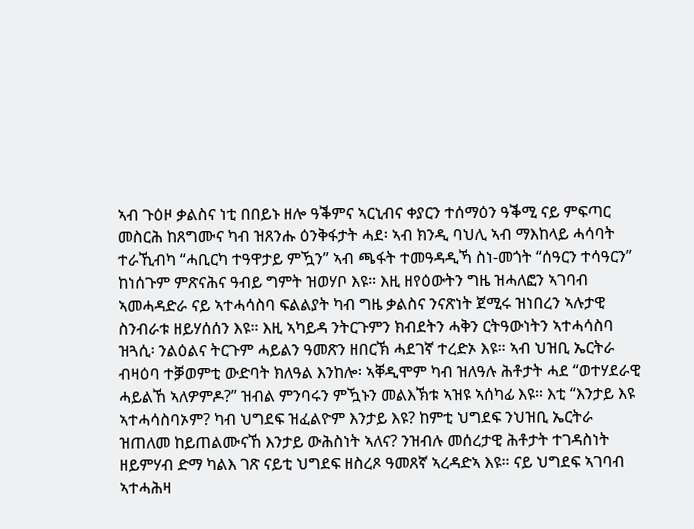ኣብ ጉዕዞ ቃልስና ነቲ በበይኑ ዘሎ ዓቕምና ኣርኒብና ቀያርን ተሰማዕን ዓቕሚ ናይ ምፍጣር መስርሕ ከጸግሙና ካብ ዝጸንሑ ዕንቅፋታት ሓደ፡ ኣብ ክንዲ ባህሊ ኣብ ማእከላይ ሓሳባት ተራኺብካ “ሓቢርካ ተዓዋታይ ምዃን” ኣብ ጫፋት ተመዓዳዲኻ ስነ-መጎት “ሰዓርን ተሳዓርን” ከነሰጉም ምጽናሕና ዓብይ ግምት ዝወሃቦ እዩ። እዚ ዘየዕውትን ግዜ ዝሓለፎን ኣገባብ ኣመሓዳድራ ናይ ኣተሓሳስባ ፍልልያት ካብ ግዜ ቃልስና ንናጽነት ጀሚሩ ዝነበረን ኣሉታዊ ስንብራቱ ዘይሃሰሰን እዩ። እዚ ኣካይዳ ንትርጉምን ክብደትን ሓቅን ርትዓውነትን ኣተሓሳስባ ዝጓሲ፡ ንልዕልና ትርጉም ሓይልን ዓመጽን ዘበርኽ ሓደገኛ ተረድኦ እዩ። ኣብ ህዝቢ ኤርትራ ብዛዕባ ተቓወምቲ ውድባት ክለዓል እንከሎ፡ ኣቐዲሞም ካብ ዝለዓሉ ሕቶታት ሓደ “ወተሃደራዊ ሓይልኸ ኣለዎምዶ?” ዝብል ምንባሩን ምዃኑን መልእኽቱ ኣዝዩ ኣሰካፊ እዩ። እቲ “እንታይ እዩ ኣተሓሳስባኦም? ካብ ህግደፍ ዝፈልዮም እንታይ እዩ? ከምቲ ህግደፍ ንህዝቢ ኤርትራ ዝጠለመ ከይጠልሙናኸ እንታይ ውሕስነት ኣለና? ንዝብሉ መሰረታዊ ሕቶታት ተገዳስነት ዘይምሃብ ድማ ካልእ ገጽ ናይቲ ህግደፍ ዘስረጾ ዓመጸኛ ኣረዳድኣ እዩ። ናይ ህግደፍ ኣገባብ ኣተሓሕዛ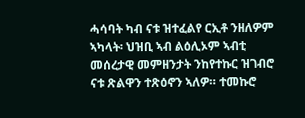ሓሳባት ካብ ናቱ ዝተፈልየ ርኢቶ ንዘለዎም ኣካላት፡ ህዝቢ ኣብ ልዕሊኦም ኣብቲ መሰረታዊ መምዘንታት ንከየተኩር ዝገብሮ ናቱ ጽልዋን ተጽዕኖን ኣለዎ። ተመኩሮ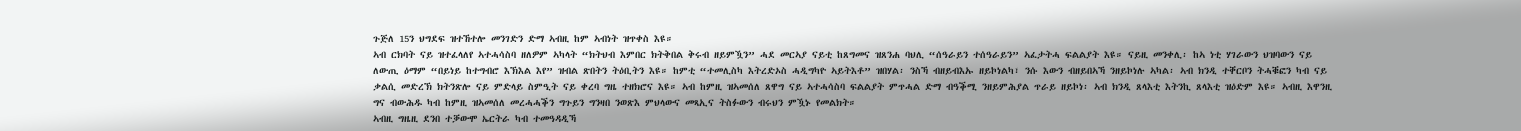ጉጅለ 15ን ህግደፍ ዝተኸተሎ መንገድን ድማ ኣብዚ ከም ኣብነት ዝጥቀስ እዩ።
ኣብ ርክባት ናይ ዝተፈላለየ ኣተሓሳስባ ዘለዎም ኣካላት “ክትህብ እምበር ክትቅበል ቅሩብ ዘይምዃን” ሓደ መርኣያ ናይቲ ከጸግመና ዝጸንሐ ባህሊ “ሰዓራይን ተሰዓራይን” ኣፈታትሓ ፍልልያት እዩ። ናይዚ መንቀሊ፡ ከኣ ነቲ ሃገራውን ህዝባውን ናይ ለውጢ ዕማም “በይነይ ከተግብሮ እኽእል እየ” ዝብል ጽበትን ትዕቢትን እዩ። ከምቲ “ተመሊስካ እትረድኦስ ሓዲግካዮ ኣይትእቶ” ዝበሃል፡ ንስኻ ብዘይብእኡ ዘይኮነልካ፣ ንሱ እውን ብዘይበኣኻ ንዘይኮነሉ ኣካል፡ ኣብ ክንዲ ተቐርቦን ትሓቑፎን ካብ ናይ ቃልሲ መድረኽ ክትንጽሎ ናይ ምድላይ ስምዒት ናይ ቀረባ ግዜ ተዘክሮና እዩ። ኣብ ከምዚ ዝኣመሰለ ጸዋግ ናይ ኣተሓሳስባ ፍልልያት ምጥሓል ድማ ብዓቕሚ ንዘይምሕያል ጥራይ ዘይኮነ፡ ኣብ ክንዲ ጸላእቲ እትንኪ ጸላእቲ ዝዕድም እዩ። ኣብዚ እዋንዚ ግና ብውሕዱ ካብ ከምዚ ዝኣመሰለ መረሓሓቕን ግጉይን ግንዛበ ንወጽእ ምህላውና መጻኢና ትስፉውን ብሩህን ምዃኑ የመልክት።
ኣብዚ ግዜዚ ደንበ ተቓውሞ ኤርትራ ካብ ተመዓዳዲኻ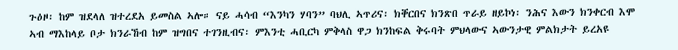ጉዕዞ፡ ከም ዝደላለ ዝተረደአ ይመስል ኣሎ። ናይ ሓሳብ “እንካን ሃባን” ባህሊ ኣጥሪና፡ ክቐርበና ክንጽበ ጥራይ ዘይኮነ፡ ንሕና እውን ክንቀርብ እሞ ኣብ ማእከላይ ቦታ ክንራኸብ ከም ዝግበና ተገንዚብና፡ ምእንቲ ሓቢርካ ምቅላስ ዋጋ ክንከፍል ቅሩባት ምህላውና ኣውንታዊ ምልክታት ይረአዩ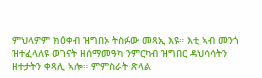ምህላዎም ክዕቀብ ዝግበኦ ትስፉው መጻኢ እዩ። እቲ ኣብ መንጎ ዝተፈላለዩ ወገናት ዘሰማመዓካ ንምርካብ ዝግበር ዳህሳሳትን ዘተታትን ቀጻሊ ኣሎ። ምምስራት ጽላል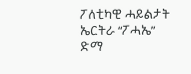ፖለቲካዊ ሓይልታት ኤርትራ “ፖሓኤ” ድማ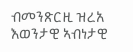ብመንጽርዚ ዝረአ እወንታዊ ኣብነታዊ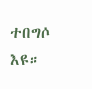ተበግሶ እዩ።